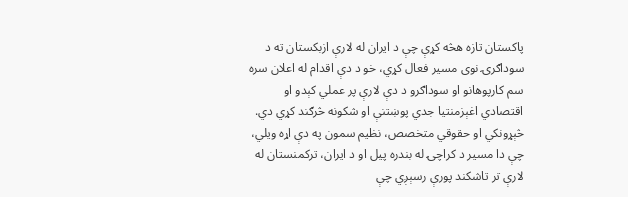پاکستان تازه هڅه کړې چې د ایران له لارې ازبکستان ته د سوداګرۍ نوی مسیر فعال کړي، خو د دې اقدام له اعلان سره سم کارپوهانو او سوداګرو د دې لارې پر عملي کېدو او اقتصادي اغېزمنتیا جدي پوښتنې او شکونه څرګند کړي دي.
څېړونکي او حقوقي متخصص، نظيم سمون په دې اړه ويلي، چې دا مسیر د کراچۍ له بندره پیل او د ایران، ترکمنستان له لارې تر تاشکند پورې رسېږي چې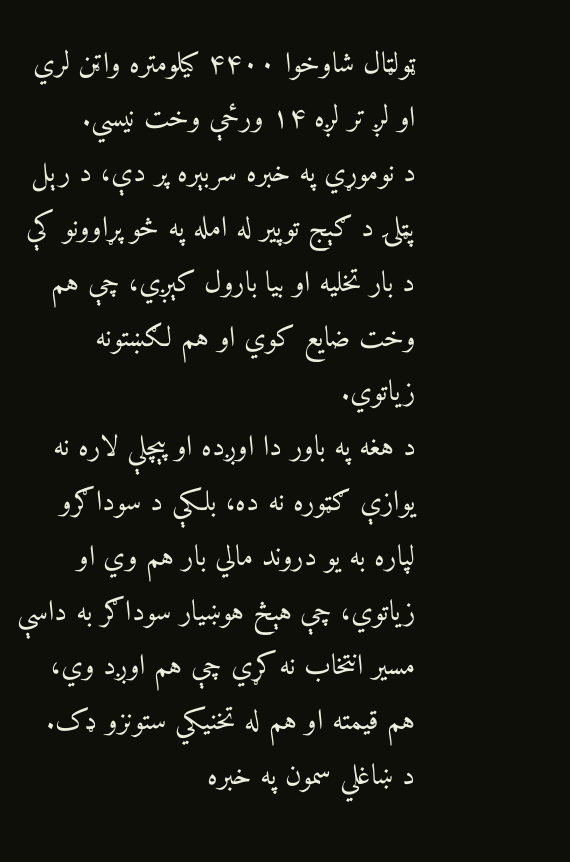ټولټال شاوخوا ۴۴۰۰ کیلومتره واټن لري او لږ تر لږه ۱۴ ورځې وخت نیسي.
د نوموړي په خبره سربېره پر دې، د رېل پټلۍ د ګېج توپیر له امله په څو پړاوونو کې د بار تخلیه او بیا بارول کېږي، چې هم وخت ضایع کوي او هم لګښتونه زیاتوي.
د هغه په باور دا اوږده او پېچلې لاره نه یوازې ګټوره نه ده، بلکې د سوداګرو لپاره به یو دروند مالي بار هم وي او زیاتوي، چې هېڅ هوښیار سوداګر به داسې مسیر انتخاب نه کړي چې هم اوږد وي، هم قیمته او هم له تخنیکي ستونزو ډک.
د ښاغلي سمون په خبره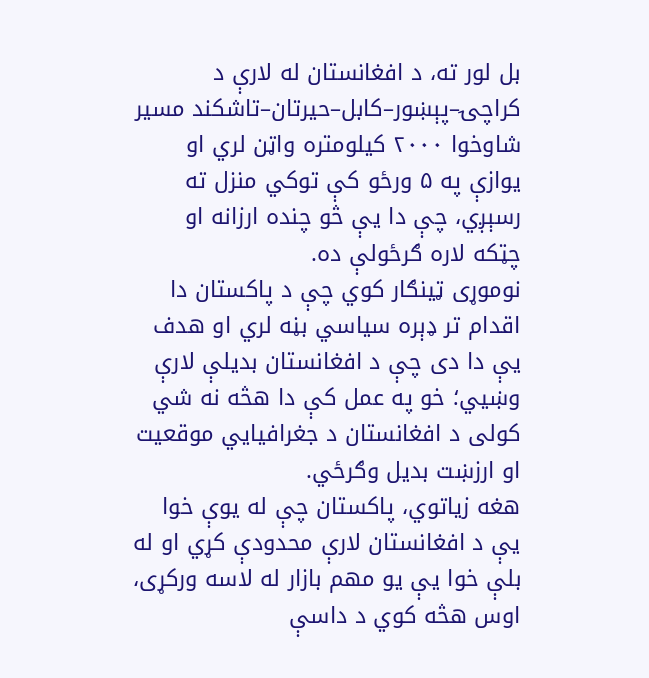بل لور ته، د افغانستان له لارې د کراچۍ–پېښور–کابل–حیرتان–تاشکند مسیر شاوخوا ۲۰۰۰ کیلومتره واټن لري او یوازې په ۵ ورځو کې توکي منزل ته رسېږي، چې دا یې څو چنده ارزانه او چټکه لاره ګرځولې ده.
نوموړی ټینګار کوي چې د پاکستان دا اقدام تر ډېره سیاسي بڼه لري او هدف یې دا دی چې د افغانستان بدیلې لارې وښيي؛ خو په عمل کې دا هڅه نه شي کولی د افغانستان د جغرافیایي موقعیت او ارزښت بدیل وګرځي.
هغه زیاتوي، پاکستان چې له یوې خوا یې د افغانستان لارې محدودې کړي او له بلې خوا یې یو مهم بازار له لاسه ورکړی، اوس هڅه کوي د داسې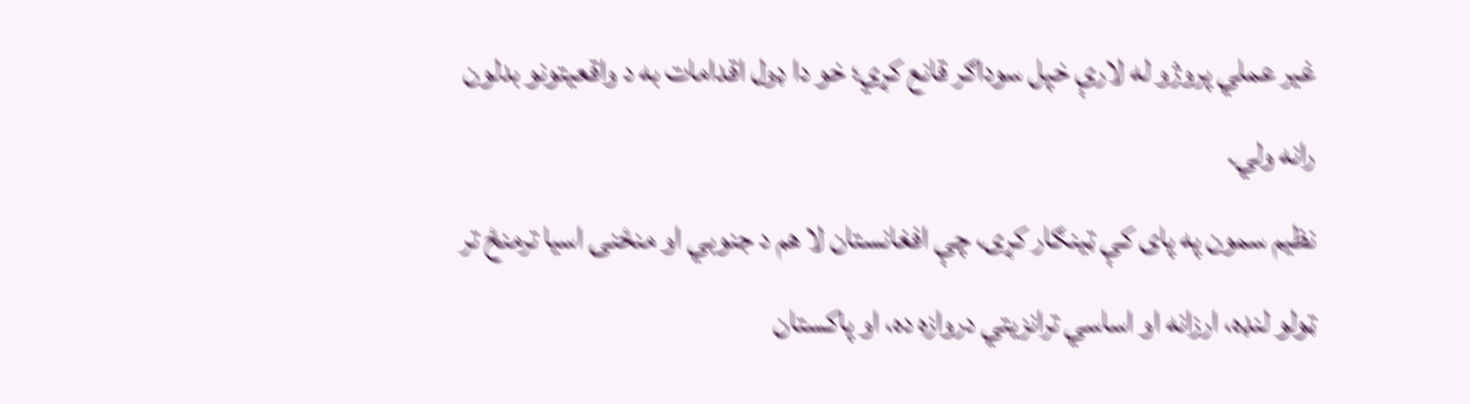غیر عملي پروژو له لارې خپل سوداګر قانع کړي؛ خو دا ډول اقدامات به د واقعیتونو بدلون رانه ولي.
نظيم سمون په پای کې ټينګار کړی، چې افغانستان لا هم د جنوبي او منځنۍ اسیا ترمنځ تر ټولو لنډه، ارزانه او اساسي ترانزیتي دروازه ده، او پاکستان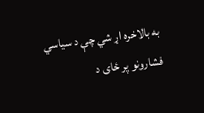به بالاخره اړ شي چې د سیاسي فشارونو پر ځای د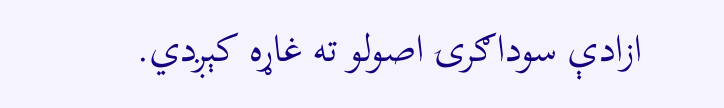ازادې سوداګرۍ اصولو ته غاړه کېږدي.